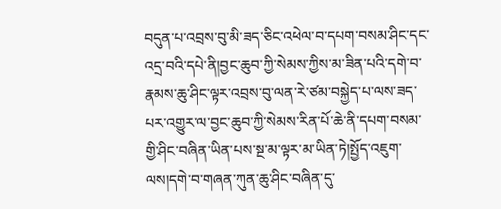བདུན་པ་འབྲས་བུ་མི་ཟད་ཅིང་འཕེལ་བ་དཔག་བསམ་ཤིང་དང་འདྲ་བའི་དཔེ་ནི།བྱང་ཆུབ་ཀྱི་སེམས་ཀྱིས་མ་ཟིན་པའི་དགེ་བ་རྣམས་ཆུ་ཤིང་ལྟར་འབྲས་བུ་ལན་རེ་ཙམ་བསྐྱེད་པ་ལས་ཟད་པར་འགྱུར་ལ་བྱང་ཆུབ་ཀྱི་སེམས་རིན་པོ་ཆེ་ནི་དཔག་བསམ་གྱི་ཤིང་བཞིན་ཡིན་པས་སྔ་མ་ལྟར་མ་ཡིན་ཏེ།སྤྱོད་འཇུག་ལས།དགེ་བ་གཞན་ཀུན་ཆུ་ཤིང་བཞིན་དུ་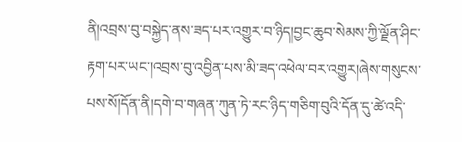ནི།འབྲས་བུ་བསྐྱེད་ནས་ཟད་པར་འགྱུར་བ་ཉིད།བྱང་ཆུབ་སེམས་ཀྱི་ལྗོན་ཤིང་རྟག་པར་ཡང་།འབྲས་བུ་འབྱིན་པས་མི་ཟད་འཕེལ་བར་འགྱུར།ཞེས་གསུངས་པས་སོ།དོན་ནི།དགེ་བ་གཞན་ཀུན་ཏེ་རང་ཉིད་གཅིག་བུའི་དོན་དུ་ཚེ་འདི་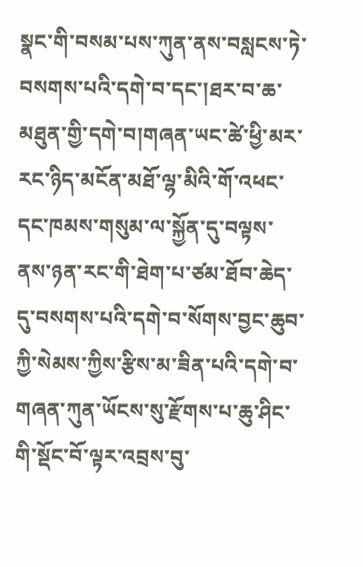སྣང་གི་བསམ་པས་ཀུན་ནས་བསླངས་ཏེ་བསགས་པའི་དགེ་བ་དང་།ཐར་བ་ཆ་མཐུན་གྱི་དགེ་བ།གཞན་ཡང་ཚེ་ཕྱི་མར་རང་ཉིད་མངོན་མཐོ་ལྷ་མིའི་གོ་འཕང་དང་ཁམས་གསུམ་ལ་སྐྱོན་དུ་བལྟས་ནས་ཉན་རང་གི་ཐེག་པ་ཙམ་ཐོབ་ཆེད་དུ་བསགས་པའི་དགེ་བ་སོགས་བྱང་ཆུབ་ཀྱི་སེམས་ཀྱིས་རྩིས་མ་ཟིན་པའི་དགེ་བ་གཞན་ཀུན་ཡོངས་སུ་རྫོགས་པ་ཆུ་ཤིང་གི་སྡོང་བོ་ལྟར་འབྲས་བུ་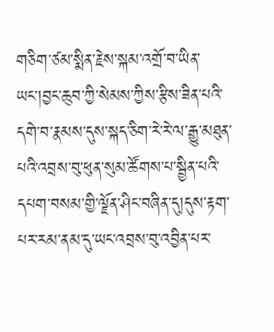གཅིག་ཙམ་སྨིན་རྗེས་སྐམ་འགྲོ་བ་ཡིན་ཡང་།བྱང་ཆུབ་ཀྱི་སེམས་ཀྱིས་རྩིས་ཟིན་པའི་དགེ་བ་རྣམས་དུས་སྐད་ཅིག་རེ་རེ་ལ་རྒྱུ་མཐུན་པའི་འབྲས་བུ་ཕུན་སུམ་ཚོགས་པ་སྦྱིན་པའི་དཔག་བསམ་གྱི་ལྗོན་ཤིང་བཞིན་དུ།དུས་རྟག་པར་རམ་ནམ་དུ་ཡང་འབྲས་བུ་འབྱིན་པར་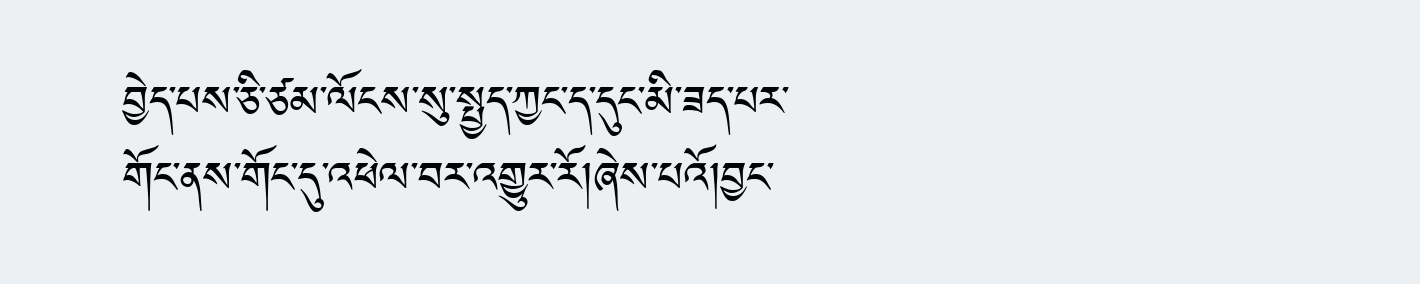བྱེད་པས་ཅི་ཙམ་ལོངས་སུ་སྤྱད་ཀྱང་ད་དུང་མི་ཟད་པར་གོང་ནས་གོང་དུ་འཕེལ་བར་འགྱུར་རོ།ཞེས་པའོ།བྱང་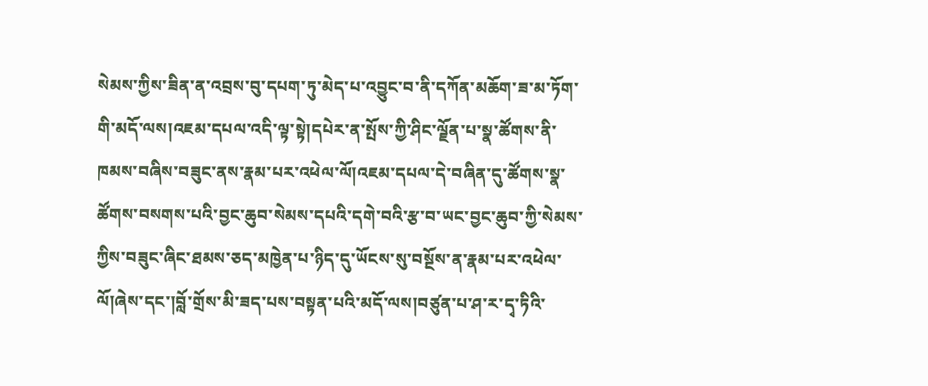སེམས་ཀྱིས་ཟིན་ན་འབྲས་བུ་དཔག་ཏུ་མེད་པ་འབྱུང་བ་ནི་དཀོན་མཆོག་ཟ་མ་ཏོག་གི་མདོ་ལས།འཇམ་དཔལ་འདི་ལྟ་སྟེ།དཔེར་ན་སྤོས་ཀྱི་ཤིང་ལྗོན་པ་སྣ་ཚོགས་ནི་ཁམས་བཞིས་བཟུང་ནས་རྣམ་པར་འཕེལ་ལོ།འཇམ་དཔལ་དེ་བཞིན་དུ་ཚོགས་སྣ་ཚོགས་བསགས་པའི་བྱང་ཆུབ་སེམས་དཔའི་དགེ་བའི་རྩ་བ་ཡང་བྱང་ཆུབ་ཀྱི་སེམས་ཀྱིས་བཟུང་ཞིང་ཐམས་ཅད་མཁྱེན་པ་ཉིད་དུ་ཡོངས་སུ་བསྔོས་ན་རྣམ་པར་འཕེལ་ལོ།ཞེས་དང་།བློ་གྲོས་མི་ཟད་པས་བསྟན་པའི་མདོ་ལས།བཙུན་པ་ཤ་ར་དྭ་ཏིའི་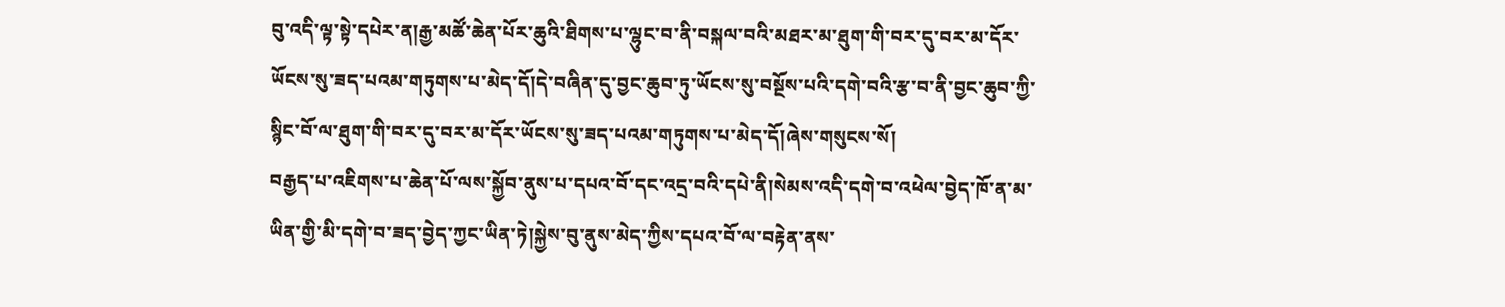བུ་འདི་ལྟ་སྟེ་དཔེར་ན།རྒྱ་མཚོ་ཆེན་པོར་ཆུའི་ཐིགས་པ་ལྷུང་བ་ནི་བསྐལ་བའི་མཐར་མ་ཐུག་གི་བར་དུ་བར་མ་དོར་ཡོངས་སུ་ཟད་པའམ་གཏུགས་པ་མེད་དོ།དེ་བཞིན་དུ་བྱང་ཆུབ་ཏུ་ཡོངས་སུ་བསྔོས་པའི་དགེ་བའི་རྩ་བ་ནི་བྱང་ཆུབ་ཀྱི་སྙིང་བོ་ལ་ཐུག་གི་བར་དུ་བར་མ་དོར་ཡོངས་སུ་ཟད་པའམ་གཏུགས་པ་མེད་དོ།ཞེས་གསུངས་སོ།
བརྒྱད་པ་འཇིགས་པ་ཆེན་པོ་ལས་སྐྱོབ་ནུས་པ་དཔའ་བོ་དང་འདྲ་བའི་དཔེ་ནི།སེམས་འདི་དགེ་བ་འཕེལ་བྱེད་ཁོ་ན་མ་ཡིན་གྱི་མི་དགེ་བ་ཟད་བྱེད་ཀྱང་ཡིན་ཏེ།སྐྱེས་བུ་ནུས་མེད་ཀྱིས་དཔའ་བོ་ལ་བརྟེན་ནས་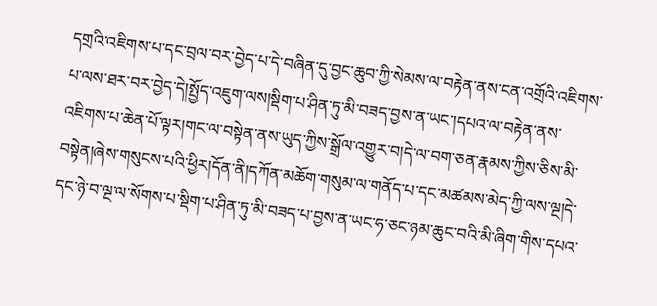དགྲའི་འཇིགས་པ་དང་བྲལ་བར་བྱེད་པ་དེ་བཞིན་དུ་བྱང་ཆུབ་ཀྱི་སེམས་ལ་བརྟེན་ནས་ངན་འགྲོའི་འཇིགས་པ་ལས་ཐར་བར་བྱེད་དེ།སྤྱོད་འཇུག་ལས།སྡིག་པ་ཤིན་ཏུ་མི་བཟད་བྱས་ན་ཡང་།དཔའ་ལ་བརྟེན་ནས་འཇིགས་པ་ཆེན་པོ་ལྟར།གང་ལ་བསྟེན་ནས་ཡུད་ཀྱིས་སྒྲོལ་འགྱུར་བ།དེ་ལ་བག་ཅན་རྣམས་ཀྱིས་ཅིས་མི་བསྟེན།ཞེས་གསུངས་པའི་ཕྱིར།དོན་ནི།དཀོན་མཆོག་གསུམ་ལ་གནོད་པ་དང་མཚམས་མེད་ཀྱི་ལས་ལྔ།དེ་དང་ཉེ་བ་ལྔ་ལ་སོགས་པ་སྡིག་པ་ཤིན་ཏུ་མི་བཟད་པ་བྱས་ན་ཡང་ཧ་ཅང་ཉམ་ཆུང་བའི་མི་ཞིག་གིས་དཔའ་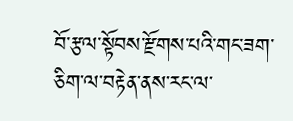བོ་རྩལ་སྟོབས་རྫོགས་པའི་གང་ཟག་ཅིག་ལ་བརྟེན་ནས་རང་ལ་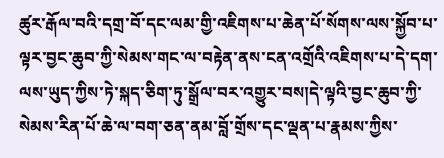ཚུར་རྒོལ་བའི་དགྲ་བོ་དང་ལམ་གྱི་འཇིགས་པ་ཆེན་པོ་སོགས་ལས་སྐྱོབ་པ་ལྟར་བྱང་ཆུབ་ཀྱི་སེམས་གང་ལ་བརྟེན་ནས་ངན་འགྲོའི་འཇིགས་པ་དེ་དག་ལས་ཡུད་ཀྱིས་ཏེ་སྐད་ཅིག་ཏུ་སྒྲོལ་བར་འགྱུར་བས།དེ་ལྟའི་བྱང་ཆུབ་ཀྱི་སེམས་རིན་པོ་ཆེ་ལ་བག་ཅན་ནམ་བློ་གྲོས་དང་ལྡན་པ་རྣམས་ཀྱིས་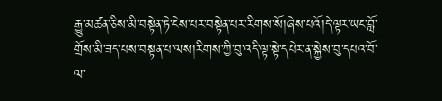རྒྱུ་མཚན་ཅིས་མི་བསྟེན་ཏེ་ངེས་པར་བསྟེན་པར་རིགས་སོ།ཞེས་པའོ།དེ་ལྟར་ཡང་བློ་གྲོས་མི་ཟད་པས་བསྟན་པ་ལས།རིགས་ཀྱི་བུ་འདི་ལྟ་སྟེ་དཔེར་ན་སྐྱེས་བུ་དཔའ་བོ་ལ་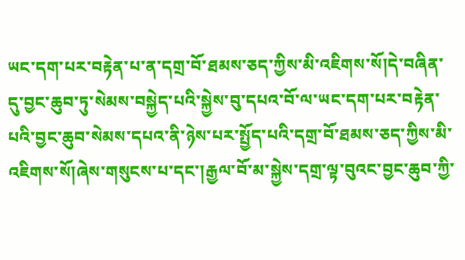ཡང་དག་པར་བརྟེན་པ་ན་དགྲ་བོ་ཐམས་ཅད་ཀྱིས་མི་འཇིགས་སོ།དེ་བཞིན་དུ་བྱང་ཆུབ་ཏུ་སེམས་བསྐྱེད་པའི་སྐྱེས་བུ་དཔའ་བོ་ལ་ཡང་དག་པར་བརྟེན་པའི་བྱང་ཆུབ་སེམས་དཔའ་ནི་ཉེས་པར་སྤྱོད་པའི་དགྲ་བོ་ཐམས་ཅད་ཀྱིས་མི་འཇིགས་སོ།ཞེས་གསུངས་པ་དང་།རྒྱལ་བོ་མ་སྐྱེས་དགྲ་ལྟ་བུའང་བྱང་ཆུབ་ཀྱི་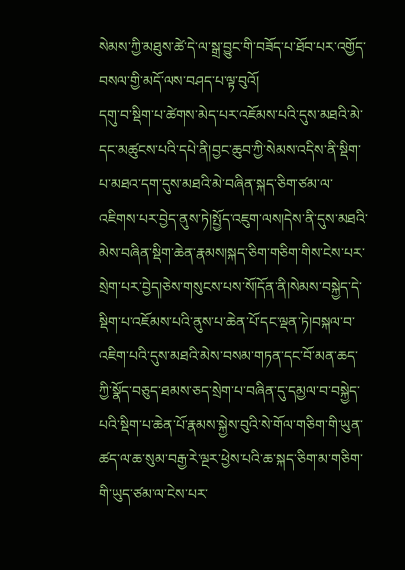སེམས་ཀྱི་མཐུས་ཚེ་དེ་ལ་སྒྲ་བྱུང་གི་བཟོད་པ་ཐོབ་པར་འགྱོད་བསལ་གྱི་མདོ་ལས་བཤད་པ་ལྟ་བུའོ།
དགུ་བ་སྡིག་པ་ཚེགས་མེད་པར་འཇོམས་པའི་དུས་མཐའི་མེ་དང་མཚུངས་པའི་དཔེ་ནི།བྱང་ཆུབ་ཀྱི་སེམས་འདིས་ནི་སྡིག་པ་མཐའ་དག་དུས་མཐའི་མེ་བཞིན་སྐད་ཅིག་ཙམ་ལ་འཇིགས་པར་བྱེད་ནུས་ཏེ།སྤྱོད་འཇུག་ལས།དེས་ནི་དུས་མཐའི་མེས་བཞིན་སྡིག་ཆེན་རྣམས།སྐད་ཅིག་གཅིག་གིས་ངེས་པར་སྲེག་པར་བྱེད།ཅེས་གསུངས་པས་སོ།དོན་ནི།སེམས་བསྐྱེད་དེ་སྡིག་པ་འཇོམས་པའི་ནུས་པ་ཆེན་པོ་དང་ལྡན་ཏེ།བསྐལ་བ་འཇིག་པའི་དུས་མཐའི་མེས་བསམ་གཏན་དང་བོ་མན་ཆད་ཀྱི་སྣོད་བཅུད་ཐམས་ཅད་སྲེག་པ་བཞིན་དུ་དམྱལ་བ་བསྐྱེད་པའི་སྡིག་པ་ཆེན་པོ་རྣམས་སྐྱེས་བུའི་སེ་གོལ་གཅིག་གི་ཡུན་ཚད་ལ་ཆ་སུམ་བརྒྱ་རེ་ལྔར་ཕྱེས་པའི་ཆ་སྐད་ཅིག་མ་གཅིག་གི་ཡུད་ཙམ་ལ་ངེས་པར་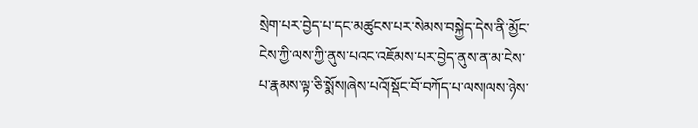སྲེག་པར་བྱེད་པ་དང་མཚུངས་པར་སེམས་བསྐྱེད་དེས་ནི་མྱོང་ངེས་ཀྱི་ལས་ཀྱི་ནུས་པའང་འཇོམས་པར་བྱེད་ནུས་ན་མ་ངེས་པ་རྣམས་ལྟ་ཅི་སྨོས།ཞེས་པའོ།སྡོང་བོ་བཀོད་པ་ལས།ལས་ཉེས་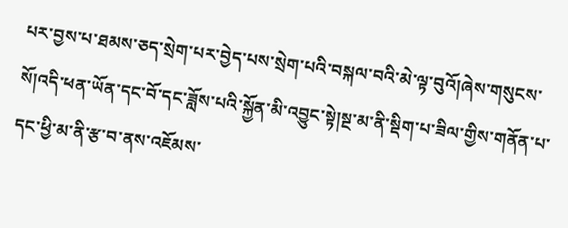པར་བྱས་པ་ཐམས་ཅད་སྲེག་པར་བྱེད་པས་སྲེག་པའི་བསྐལ་བའི་མེ་ལྟ་བུའོ།ཞེས་གསུངས་སོ།འདི་ཕན་ཡོན་དང་བོ་དང་ཟློས་པའི་སྐྱོན་མི་འབྱུང་སྟེ།སྔ་མ་ནི་སྡིག་པ་ཟིལ་གྱིས་གནོན་པ་དང་ཕྱི་མ་ནི་རྩ་བ་ནས་འཇོམས་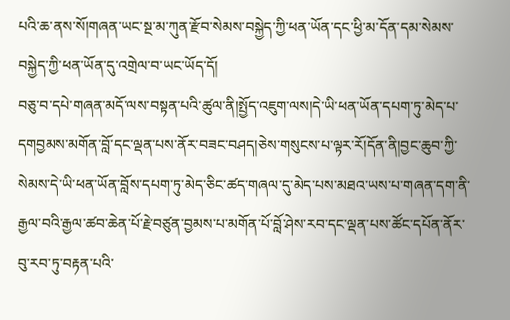པའི་ཆ་ནས་སོ།གཞན་ཡང་སྔ་མ་ཀུན་རྫོབ་སེམས་བསྐྱེད་ཀྱི་ཕན་ཡོན་དང་ཕྱི་མ་དོན་དམ་སེམས་བསྐྱེད་ཀྱི་ཕན་ཡོན་དུ་འགྲེལ་བ་ཡང་ཡོད་དོ།
བཅུ་བ་དཔེ་གཞན་མདོ་ལས་བསྟན་པའི་ཚུལ་ནི།སྤྱོད་འཇུག་ལས།དེ་ཡི་ཕན་ཡོན་དཔག་ཏུ་མེད་པ་དགབྱམས་མགོན་བློ་དང་ལྡན་པས་ནོར་བཟང་བཤད།ཅེས་གསུངས་པ་ལྟར་རོ།དོན་ནི།བྱང་ཆུབ་ཀྱི་སེམས་དེ་ཡི་ཕན་ཡོན་བློས་དཔག་ཏུ་མེད་ཅིང་ཚད་གཞལ་དུ་མེད་པས་མཐའ་ཡས་པ་གཞན་དག་ནི་རྒྱལ་བའི་རྒྱལ་ཚབ་ཆེན་པོ་རྗེ་བཙུན་བྱམས་པ་མགོན་པོ་བློ་ཤེས་རབ་དང་ལྡན་པས་ཚོང་དཔོན་ནོར་བུ་རབ་ཏུ་བརྟན་པའི་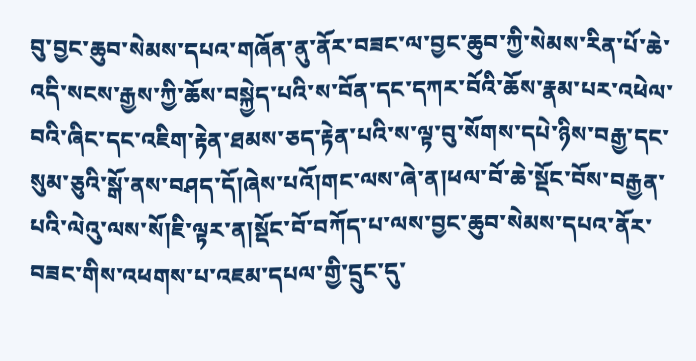བུ་བྱང་ཆུབ་སེམས་དཔའ་གཞོན་ནུ་ནོར་བཟང་ལ་བྱང་ཆུབ་ཀྱི་སེམས་རིན་པོ་ཆེ་འདི་སངས་རྒྱས་ཀྱི་ཆོས་བསྐྱེད་པའི་ས་བོན་དང་དཀར་བོའི་ཆོས་རྣམ་པར་འཕེལ་བའི་ཞིང་དང་འཇིག་རྟེན་ཐམས་ཅད་རྟེན་པའི་ས་ལྟ་བུ་སོགས་དཔེ་ཉིས་བརྒྱ་དང་སུམ་ཅུའི་སྒོ་ནས་བཤད་དོ།ཞེས་པའོ།གང་ལས་ཞེ་ན།ཕལ་བོ་ཆེ་སྡོང་བོས་བརྒྱན་པའི་ལེའུ་ལས་སོ།ཇི་ལྟར་ན།སྡོང་བོ་བཀོད་པ་ལས་བྱང་ཆུབ་སེམས་དཔའ་ནོར་བཟང་གིས་འཕགས་པ་འཇམ་དཔལ་གྱི་དྲུང་དུ་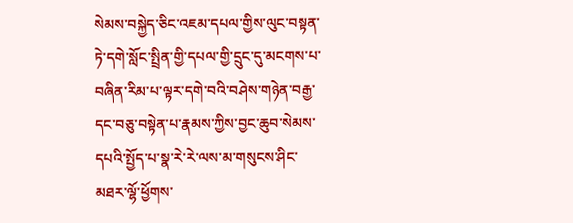སེམས་བསྐྱེད་ཅིང་འཇམ་དཔལ་གྱིས་ལུང་བསྟན་ཏེ་དགེ་སློང་སྤྲིན་གྱི་དཔལ་གྱི་དྲུང་དུ་མངགས་པ་བཞིན་རིམ་པ་ལྟར་དགེ་བའི་བཤེས་གཉེན་བརྒྱ་དང་བཅུ་བསྟེན་པ་རྣམས་ཀྱིས་བྱང་ཆུབ་སེམས་དཔའི་སྤྱོད་པ་སྣ་རེ་རེ་ལས་མ་གསུངས་ཤིང་མཐར་ལྷོ་ཕྱོགས་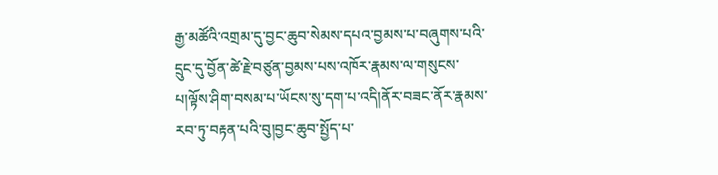རྒྱ་མཚོའི་འགྲམ་དུ་བྱང་ཆུབ་སེམས་དཔའ་བྱམས་པ་བཞུགས་པའི་དྲུང་དུ་བྱོན་ཚེ་རྗེ་བཙུན་བྱམས་པས་འཁོར་རྣམས་ལ་གསུངས་པ།ལྟོས་ཤིག་བསམ་པ་ཡོངས་སུ་དག་པ་འདི།ནོར་བཟང་ནོར་རྣམས་རབ་ཏུ་བརྟན་པའི་བུ།བྱང་ཆུབ་སྤྱོད་པ་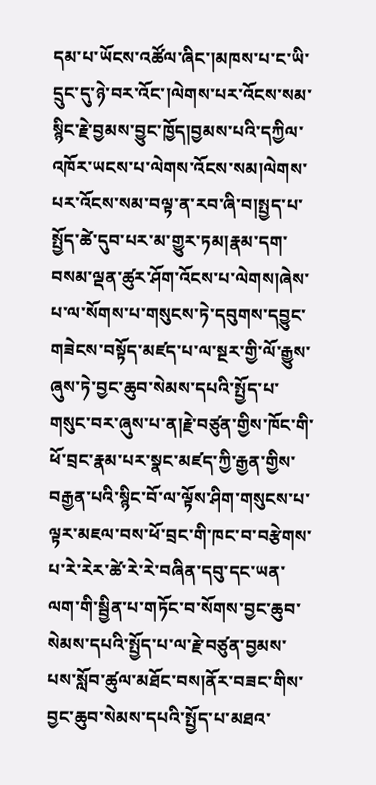དམ་པ་ཡོངས་འཚོལ་ཞིང་།མཁས་པ་ང་ཡི་དྲུང་དུ་ཉེ་བར་འོང་།ལེགས་པར་འོངས་སམ་སྙིང་རྗེ་བྱམས་བྱུང་ཁྱོད།བྱམས་པའི་དཀྱིལ་འཁོར་ཡངས་པ་ལེགས་འོངས་སམ།ལེགས་པར་འོངས་སམ་བལྟ་ན་རབ་ཞི་བ།སྤྱད་པ་སྤྱོད་ཚེ་དུབ་པར་མ་གྱུར་ཏམ།རྣམ་དག་བསམ་ལྡན་ཚུར་ཤོག་འོངས་པ་ལེགས།ཞེས་པ་ལ་སོགས་པ་གསུངས་ཏེ་དབུགས་དབྱུང་གཟེངས་བསྟོད་མཛད་པ་ལ་སྔར་གྱི་ལོ་རྒྱུས་ཞུས་ཏེ་བྱང་ཆུབ་སེམས་དཔའི་སྤྱོད་པ་གསུང་བར་ཞུས་པ་ན།རྗེ་བཙུན་གྱིས་ཁོང་གི་ཕོ་བྲང་རྣམ་པར་སྣང་མཛད་ཀྱི་རྒྱན་གྱིས་བརྒྱན་པའི་སྙིང་བོ་ལ་ལྟོས་ཤིག་གསུངས་པ་ལྟར་མཇལ་བས་ཕོ་བྲང་གི་ཁང་བ་བརྩེགས་པ་རེ་རེར་ཚེ་རེ་རེ་བཞིན་དབུ་དང་ཡན་ལག་གི་སྦྱིན་པ་གཏོང་བ་སོགས་བྱང་ཆུབ་སེམས་དཔའི་སྤྱོད་པ་ལ་རྗེ་བཙུན་བྱམས་པས་སློབ་ཚུལ་མཐོང་བས།ནོར་བཟང་གིས་བྱང་ཆུབ་སེམས་དཔའི་སྤྱོད་པ་མཐའ་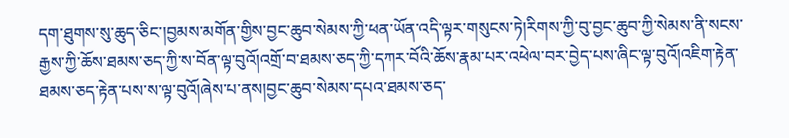དག་ཐུགས་སུ་ཆུད་ཅིང་།བྱམས་མགོན་གྱིས་བྱང་ཆུབ་སེམས་ཀྱི་ཕན་ཡོན་འདི་ལྟར་གསུངས་ཏེ།རིགས་ཀྱི་བུ་བྱང་ཆུབ་ཀྱི་སེམས་ནི་སངས་རྒྱས་ཀྱི་ཆོས་ཐམས་ཅད་ཀྱི་ས་བོན་ལྟ་བུའོ།འགྲོ་བ་ཐམས་ཅད་ཀྱི་དཀར་བོའི་ཆོས་རྣམ་པར་འཕེལ་བར་བྱེད་པས་ཞིང་ལྟ་བུའོ།འཇིག་རྟེན་ཐམས་ཅད་རྟེན་པས་ས་ལྟ་བུའོ།ཞེས་པ་ནས།བྱང་ཆུབ་སེམས་དཔའ་ཐམས་ཅད་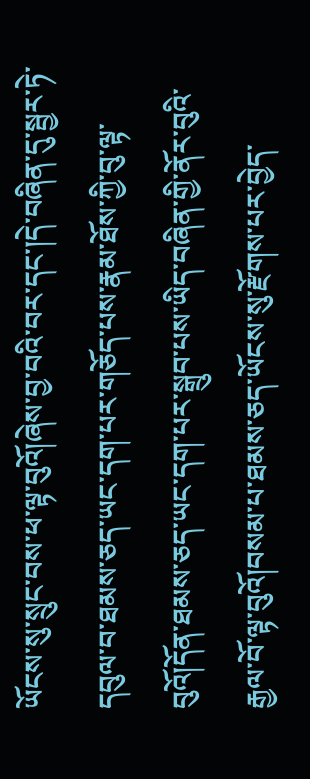ཡོངས་སུ་སྲུང་བས་ཕ་ལྟ་བུའོ།ཞེས་བྱ་བའི་བར་དང་།དེ་བཞིན་དུ་སྦྱར་ཏེ་དབུལ་བ་ཐམས་ཅད་ཡང་དག་པར་གཅོད་པས་རྣམ་ཐོས་ཀྱི་བུ་ལྟ་བུའོ།དོན་ཐམས་ཅད་ཡང་དག་པར་སྒྲུབ་པས་ཡིད་བཞིན་གྱི་ནོར་བུའི་རྒྱལ་བོ་ལྟ་བུའོ།བསམ་པ་ཐམས་ཅད་ཡོངས་སུ་རྫོགས་པར་བྱེད་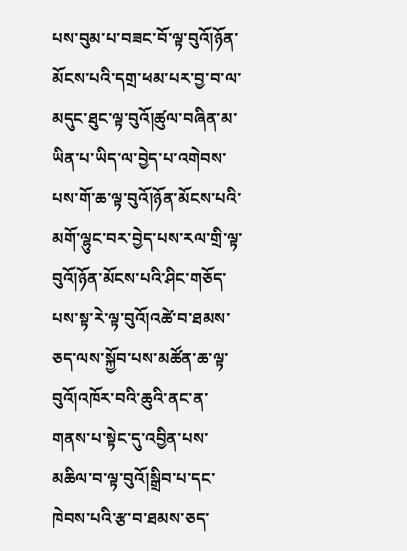པས་བུམ་པ་བཟང་བོ་ལྟ་བུའོ།ཉོན་མོངས་པའི་དགྲ་ཕམ་པར་བྱ་བ་ལ་མདུང་ཐུང་ལྟ་བུའོ།ཚུལ་བཞིན་མ་ཡིན་པ་ཡིད་ལ་བྱེད་པ་འགེབས་པས་གོ་ཆ་ལྟ་བུའོ།ཉོན་མོངས་པའི་མགོ་ལྷུང་བར་བྱེད་པས་རལ་གྲི་ལྟ་བུའོ།ཉོན་མོངས་པའི་ཤིང་གཅོད་པས་སྟ་རེ་ལྟ་བུའོ།འཚེ་བ་ཐམས་ཅད་ལས་སྐྱོབ་པས་མཚོན་ཆ་ལྟ་བུའོ།འཁོར་བའི་ཆུའི་ནང་ན་གནས་པ་སྟེང་དུ་འབྱིན་པས་མཆིལ་བ་ལྟ་བུའོ།སྒྲིབ་པ་དང་ཁེབས་པའི་རྩ་བ་ཐམས་ཅད་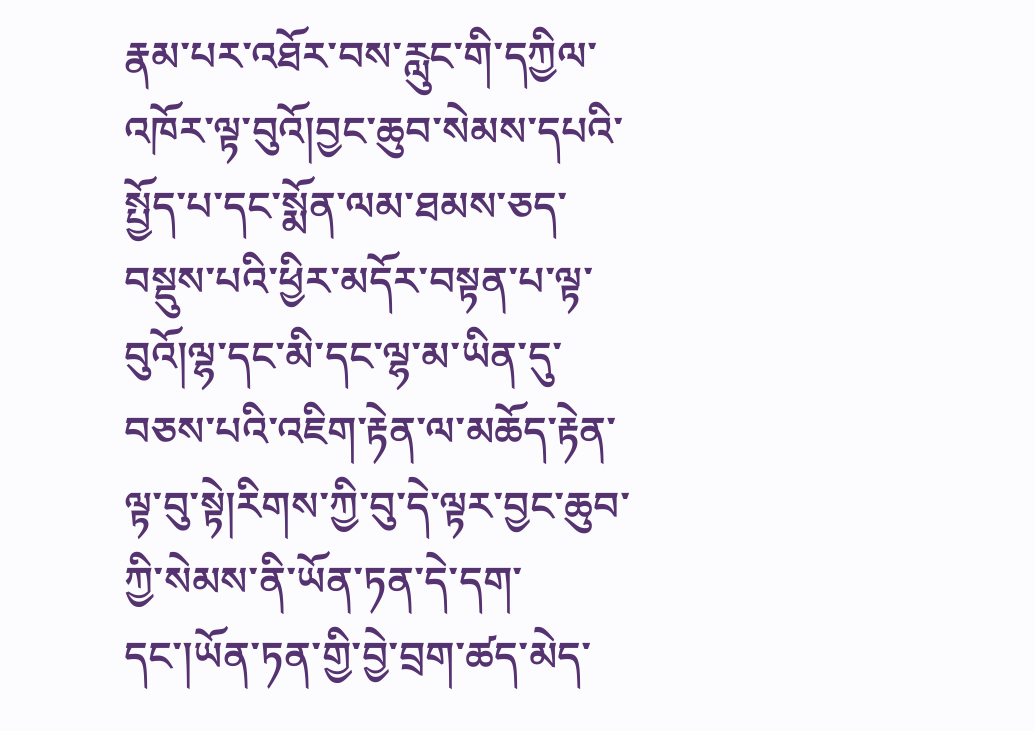རྣམ་པར་འཐོར་བས་རླུང་གི་དཀྱིལ་འཁོར་ལྟ་བུའོ།བྱང་ཆུབ་སེམས་དཔའི་སྤྱོད་པ་དང་སྨོན་ལམ་ཐམས་ཅད་བསྡུས་པའི་ཕྱིར་མདོར་བསྟན་པ་ལྟ་བུའོ།ལྷ་དང་མི་དང་ལྷ་མ་ཡིན་དུ་བཅས་པའི་འཇིག་རྟེན་ལ་མཆོད་རྟེན་ལྟ་བུ་སྟེ།རིགས་ཀྱི་བུ་དེ་ལྟར་བྱང་ཆུབ་ཀྱི་སེམས་ནི་ཡོན་ཏན་དེ་དག་དང་།ཡོན་ཏན་གྱི་བྱེ་བྲག་ཚད་མེད་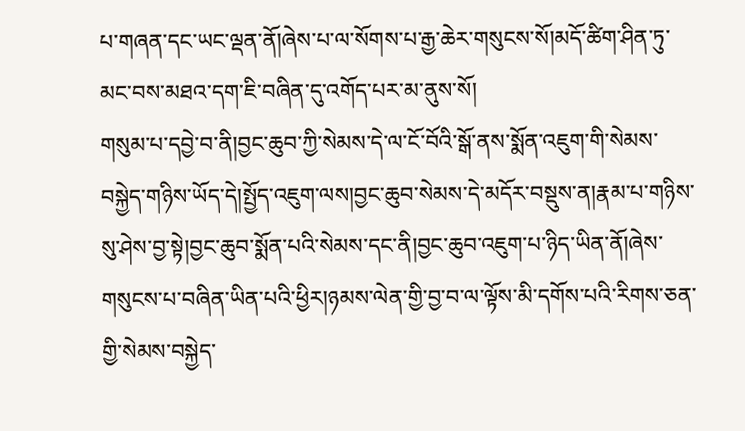པ་གཞན་དང་ཡང་ལྡན་ནོ།ཞེས་པ་ལ་སོགས་པ་རྒྱ་ཆེར་གསུངས་སོ།མདོ་ཚིག་ཤིན་ཏུ་མང་བས་མཐའ་དག་ཇི་བཞིན་དུ་འགོད་པར་མ་ནུས་སོ།
གསུམ་པ་དབྱེ་བ་ནི།བྱང་ཆུབ་ཀྱི་སེམས་དེ་ལ་ངོ་བོའི་སྒོ་ནས་སྨོན་འཇུག་གི་སེམས་བསྐྱེད་གཉིས་ཡོད་དེ།སྤྱོད་འཇུག་ལས།བྱང་ཆུབ་སེམས་དེ་མདོར་བསྡུས་ན།རྣམ་པ་གཉིས་སུ་ཤེས་བྱ་སྟེ།བྱང་ཆུབ་སྨོན་པའི་སེམས་དང་ནི།བྱང་ཆུབ་འཇུག་པ་ཉིད་ཡིན་ནོ།ཞེས་གསུངས་པ་བཞིན་ཡིན་པའི་ཕྱིར།ཉམས་ལེན་གྱི་བྱ་བ་ལ་ལྟོས་མི་དགོས་པའི་རིགས་ཅན་གྱི་སེམས་བསྐྱེད་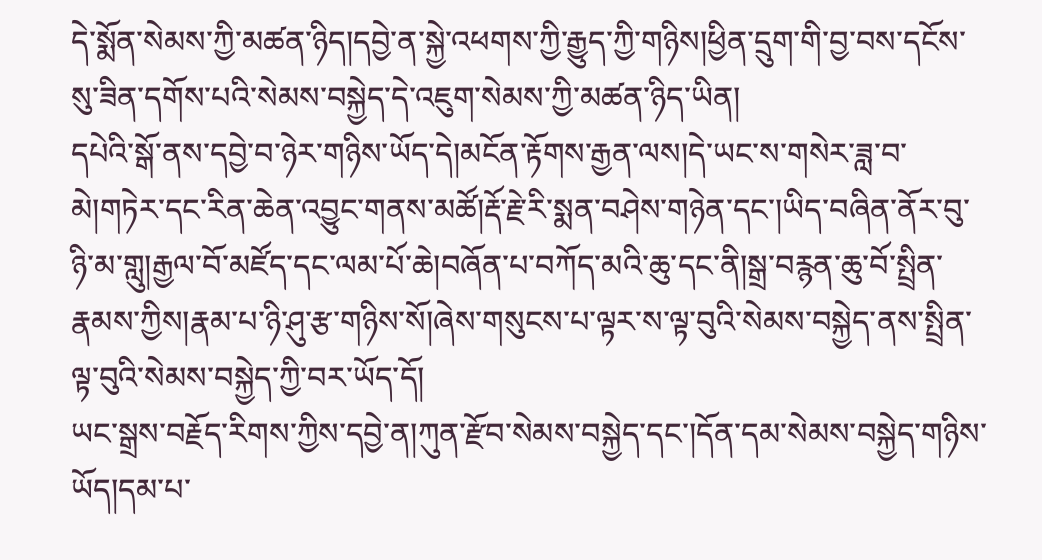དེ་སྨོན་སེམས་ཀྱི་མཚན་ཉིད།དབྱེ་ན་སྐྱེ་འཕགས་ཀྱི་རྒྱུད་ཀྱི་གཉིས།ཕྱིན་དྲུག་གི་བྱ་བས་དངོས་སུ་ཟིན་དགོས་པའི་སེམས་བསྐྱེད་དེ་འཇུག་སེམས་ཀྱི་མཚན་ཉིད་ཡིན།
དཔེའི་སྒོ་ནས་དབྱེ་བ་ཉེར་གཉིས་ཡོད་དེ།མངོན་རྟོགས་རྒྱན་ལས།དེ་ཡང་ས་གསེར་ཟླ་བ་མེ།གཏེར་དང་རིན་ཆེན་འབྱུང་གནས་མཚོ།རྡོ་རྗེ་རི་སྨན་བཤེས་གཉེན་དང་།ཡིད་བཞིན་ནོར་བུ་ཉི་མ་གླུ།རྒྱལ་བོ་མཛོད་དང་ལམ་པོ་ཆེ།བཞོན་པ་བཀོད་མའི་ཆུ་དང་ནི།སྒྲ་བརྙན་ཆུ་བོ་སྤྲིན་རྣམས་ཀྱིས།རྣམ་པ་ཉི་ཤུ་རྩ་གཉིས་སོ།ཞེས་གསུངས་པ་ལྟར་ས་ལྟ་བུའི་སེམས་བསྐྱེད་ནས་སྤྲིན་ལྟ་བུའི་སེམས་བསྐྱེད་ཀྱི་བར་ཡོད་དོ།
ཡང་སྒྲས་བརྗོད་རིགས་ཀྱིས་དབྱེ་ན།ཀུན་རྫོབ་སེམས་བསྐྱེད་དང་།དོན་དམ་སེམས་བསྐྱེད་གཉིས་ཡོད།དམ་པ་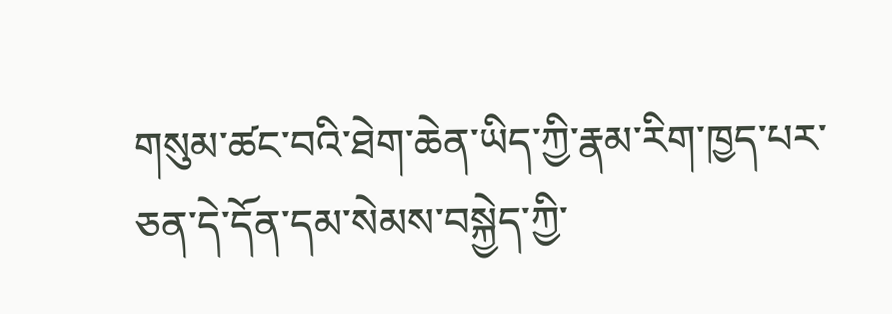གསུམ་ཚང་བའི་ཐེག་ཆེན་ཡིད་ཀྱི་རྣམ་རིག་ཁྱད་པར་ཅན་དེ་དོན་དམ་སེམས་བསྐྱེད་ཀྱི་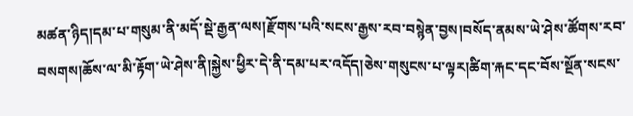མཚན་ཉིད།དམ་པ་གསུམ་ནི་མདོ་སྡེ་རྒྱན་ལས།རྫོགས་པའི་སངས་རྒྱས་རབ་བསྙེན་བྱས།བསོད་ནམས་ཡེ་ཤེས་ཚོགས་རབ་བསགས།ཆོས་ལ་མི་རྟོག་ཡེ་ཤེས་ནི།སྐྱེས་ཕྱིར་དེ་ནི་དམ་པར་འདོད།ཅེས་གསུངས་པ་ལྟར།ཚིག་རྐང་དང་བོས་སྔོན་སངས་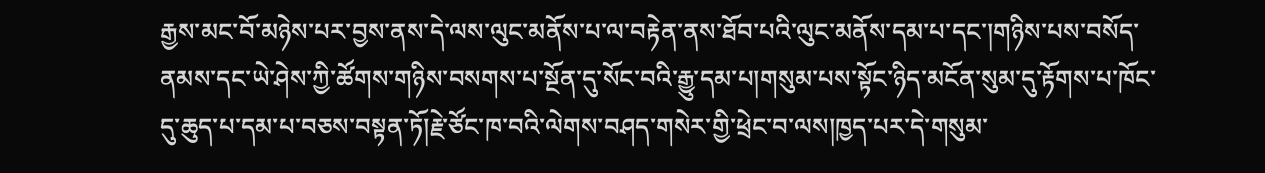རྒྱས་མང་བོ་མཉེས་པར་བྱས་ནས་དེ་ལས་ལུང་མནོས་པ་ལ་བརྟེན་ནས་ཐོབ་པའི་ལུང་མནོས་དམ་པ་དང་།གཉིས་པས་བསོད་ནམས་དང་ཡེ་ཤེས་ཀྱི་ཚོགས་གཉིས་བསགས་པ་སྔོན་དུ་སོང་བའི་རྒྱུ་དམ་པ།གསུམ་པས་སྟོང་ཉིད་མངོན་སུམ་དུ་རྟོགས་པ་ཁོང་དུ་ཆུད་པ་དམ་པ་བཅས་བསྟན་ཏོ།རྗེ་ཙོང་ཁ་བའི་ལེགས་བཤད་གསེར་གྱི་ཕྲེང་བ་ལས།ཁྱད་པར་དེ་གསུམ་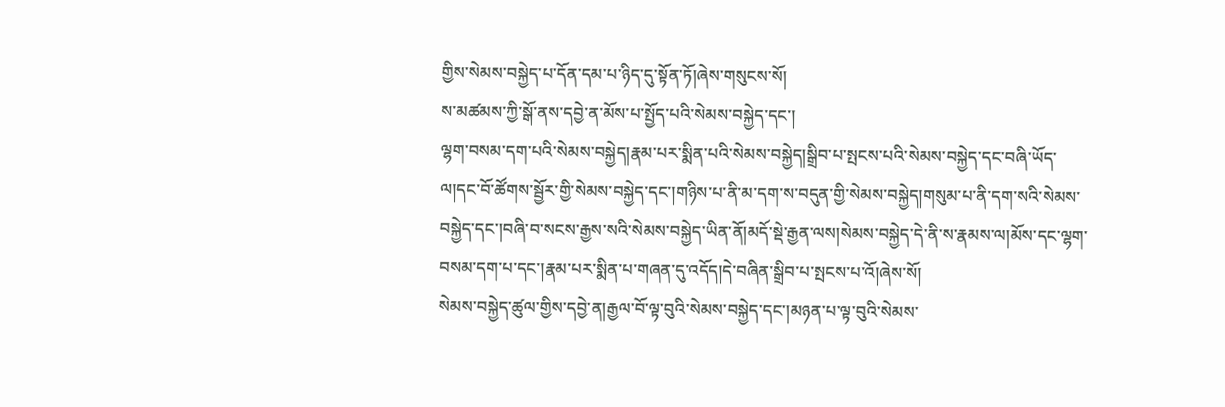གྱིས་སེམས་བསྐྱེད་པ་དོན་དམ་པ་ཉིད་དུ་སྟོན་ཏོ།ཞེས་གསུངས་སོ།
ས་མཚམས་ཀྱི་སྒོ་ནས་དབྱེ་ན་མོས་པ་སྤྱོད་པའི་སེམས་བསྐྱེད་དང་།
ལྷག་བསམ་དག་པའི་སེམས་བསྐྱེད།རྣམ་པར་སྨིན་པའི་སེམས་བསྐྱེད།སྒྲིབ་པ་སྤངས་པའི་སེམས་བསྐྱེད་དང་བཞི་ཡོད་ལ།དང་བོ་ཚོགས་སྦྱོར་གྱི་སེམས་བསྐྱེད་དང་།གཉིས་པ་ནི་མ་དག་ས་བདུན་གྱི་སེམས་བསྐྱེད།གསུམ་པ་ནི་དག་སའི་སེམས་བསྐྱེད་དང་།བཞི་བ་སངས་རྒྱས་སའི་སེམས་བསྐྱེད་ཡིན་ནོ།མདོ་སྡེ་རྒྱན་ལས།སེམས་བསྐྱེད་དེ་ནི་ས་རྣམས་ལ།མོས་དང་ལྷག་བསམ་དག་པ་དང་།རྣམ་པར་སྨིན་པ་གཞན་དུ་འདོད།དེ་བཞིན་སྒྲིབ་པ་སྤངས་པ་འོ།ཞེས་སོ།
སེམས་བསྐྱེད་ཚུལ་གྱིས་དབྱེ་ན།རྒྱལ་བོ་ལྟ་བུའི་སེམས་བསྐྱེད་དང་།མཉན་པ་ལྟ་བུའི་སེམས་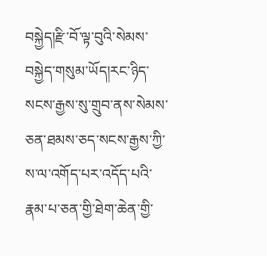བསྐྱེད།རྫི་བོ་ལྟ་བུའི་སེམས་བསྐྱེད་གསུམ་ཡོད།རང་ཉིད་སངས་རྒྱས་སུ་གྲུབ་ནས་སེམས་ཅན་ཐམས་ཅད་སངས་རྒྱས་ཀྱི་ས་ལ་འགོད་པར་འདོད་པའི་རྣམ་པ་ཅན་གྱི་ཐེག་ཆེན་གྱི་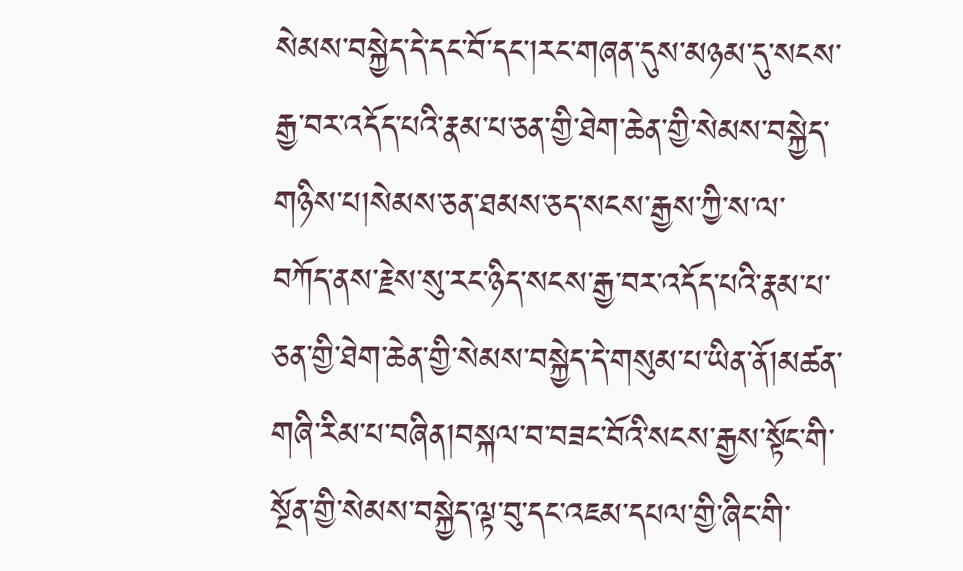སེམས་བསྐྱེད་དེ་དང་བོ་དང་།རང་གཞན་དུས་མཉམ་དུ་སངས་རྒྱ་བར་འདོད་པའི་རྣམ་པ་ཅན་གྱི་ཐེག་ཆེན་གྱི་སེམས་བསྐྱེད་གཉིས་པ།སེམས་ཅན་ཐམས་ཅད་སངས་རྒྱས་ཀྱི་ས་ལ་བཀོད་ནས་རྗེས་སུ་རང་ཉིད་སངས་རྒྱ་བར་འདོད་པའི་རྣམ་པ་ཅན་གྱི་ཐེག་ཆེན་གྱི་སེམས་བསྐྱེད་དེ་གསུམ་པ་ཡིན་ནོ།མཚན་གཞི་རིམ་པ་བཞིན།བསྐལ་བ་བཟང་བོའི་སངས་རྒྱས་སྟོང་གི་སྔོན་གྱི་སེམས་བསྐྱེད་ལྟ་བུ་དང་འཇམ་དཔལ་གྱི་ཞིང་གི་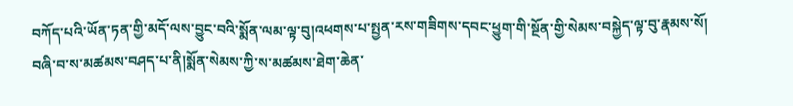བཀོད་པའི་ཡོན་ཏན་གྱི་མདོ་ལས་བྱུང་བའི་སྨོན་ལམ་ལྟ་བུ།འཕགས་པ་སྤྱན་རས་གཟིགས་དབང་ཕྱུག་གི་སྔོན་གྱི་སེམས་བསྐྱེད་ལྟ་བུ་རྣམས་སོ།
བཞི་བ་ས་མཚམས་བཤད་པ་ནི།སྨོན་སེམས་ཀྱི་ས་མཚམས་ཐེག་ཆེན་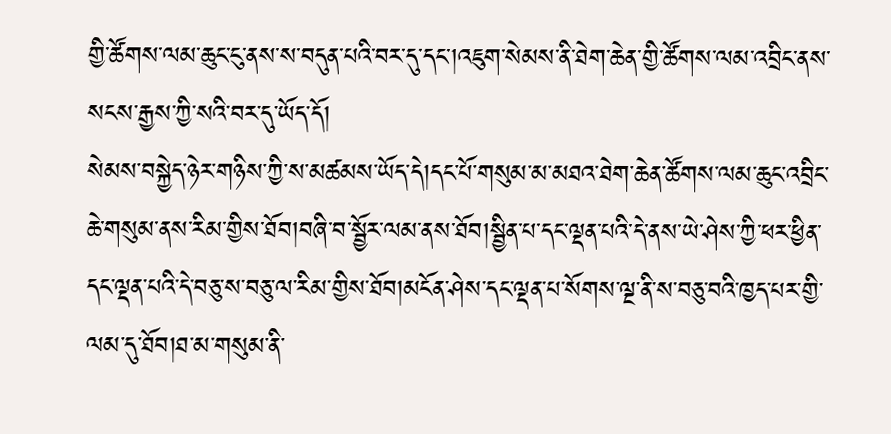གྱི་ཚོགས་ལམ་ཆུང་ངུ་ནས་ས་བདུན་པའི་བར་དུ་དང་།འཇུག་སེམས་ནི་ཐེག་ཆེན་གྱི་ཚོགས་ལམ་འབྲིང་ནས་སངས་རྒྱས་ཀྱི་སའི་བར་དུ་ཡོད་དོ།
སེམས་བསྐྱེད་ཉེར་གཉིས་ཀྱི་ས་མཚམས་ཡོད་དེ།དང་པོ་གསུམ་མ་མཐའ་ཐེག་ཆེན་ཚོགས་ལམ་ཆུང་འབྲིང་ཆེ་གསུམ་ནས་རིམ་གྱིས་ཐོབ།བཞི་བ་སྦྱོར་ལམ་ནས་ཐོབ།སྦྱིན་པ་དང་ལྡན་པའི་དེ་ནས་ཡེ་ཤེས་ཀྱི་ཕར་ཕྱིན་དང་ལྡན་པའི་དེ་བཅུ་ས་བཅུ་ལ་རིམ་གྱིས་ཐོབ།མངོན་ཤེས་དང་ལྡན་པ་སོགས་ལྔ་ནི་ས་བཅུ་བའི་ཁྱད་པར་གྱི་ལམ་དུ་ཐོབ།ཐ་མ་གསུམ་ནི་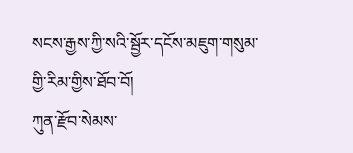སངས་རྒྱས་ཀྱི་སའི་སྦྱོར་དངོས་མཇུག་གསུམ་གྱི་རིམ་གྱིས་ཐོབ་བོ།
ཀུན་རྫོབ་སེམས་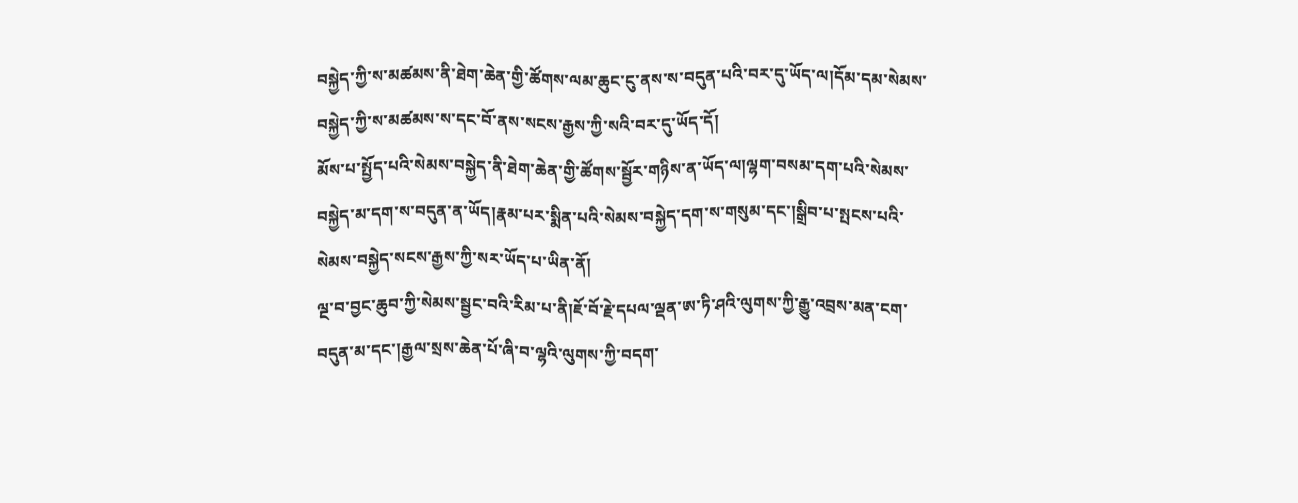བསྐྱེད་ཀྱི་ས་མཚམས་ནི་ཐེག་ཆེན་གྱི་ཚོགས་ལམ་ཆུང་ངུ་ནས་ས་བདུན་པའི་བར་དུ་ཡོད་ལ།དོམ་དམ་སེམས་བསྐྱེད་ཀྱི་ས་མཚམས་ས་དང་བོ་ནས་སངས་རྒྱས་ཀྱི་སའི་བར་དུ་ཡོད་དོ།
མོས་པ་སྤྱོད་པའི་སེམས་བསྐྱེད་ནི་ཐེག་ཆེན་གྱི་ཚོགས་སྦྱོར་གཉིས་ན་ཡོད་ལ།ལྷག་བསམ་དག་པའི་སེམས་བསྐྱེད་མ་དག་ས་བདུན་ན་ཡོད།རྣམ་པར་སྨིན་པའི་སེམས་བསྐྱེད་དག་ས་གསུམ་དང་།སྒྲིབ་པ་སྤངས་པའི་སེམས་བསྐྱེད་སངས་རྒྱས་ཀྱི་སར་ཡོད་པ་ཡིན་ནོ།
ལྔ་བ་བྱང་ཆུབ་ཀྱི་སེམས་སྦྱང་བའི་རིམ་པ་ནི།ཇོ་བོ་རྗེ་དཔལ་ལྡན་ཨ་ཏི་ཤའི་ལུགས་ཀྱི་རྒྱུ་འབྲས་མན་ངག་བདུན་མ་དང་།རྒྱལ་སྲས་ཆེན་པོ་ཞི་བ་ལྷའི་ལུགས་ཀྱི་བདག་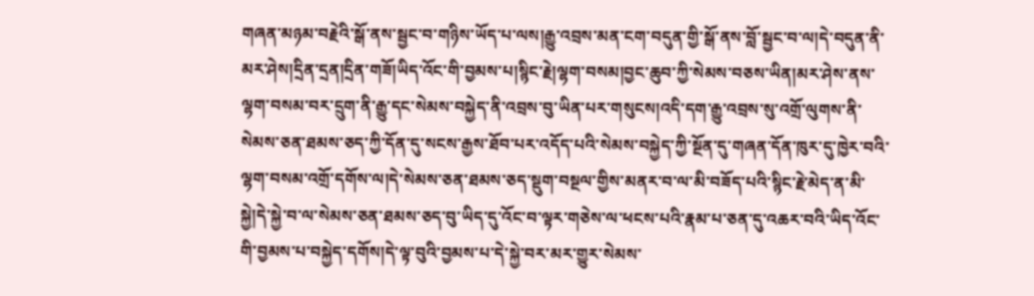གཞན་མཉམ་བརྗེའི་སྒོ་ནས་སྦྱང་བ་གཉིས་ཡོད་པ་ལས།རྒྱུ་འབྲས་མན་ངག་བདུན་གྱི་སྒོ་ནས་བློ་སྦྱང་བ་ལ།དེ་བདུན་ནི་མར་ཤེས།དྲིན་དྲན།དྲིན་གཟོ།ཡིད་འོང་གི་བྱམས་པ།སྙིང་རྗེ།ལྷག་བསམ།བྱང་ཆུབ་ཀྱི་སེམས་བཅས་ཡིན།མར་ཤེས་ནས་ལྷག་བསམ་བར་དྲུག་ནི་རྒྱུ་དང་སེམས་བསྐྱེད་ནི་འབྲས་བུ་ཡིན་པར་གསུངས།འདི་དག་རྒྱུ་འབྲས་སུ་འགྲོ་ལུགས་ནི་སེམས་ཅན་ཐམས་ཅད་ཀྱི་དོན་དུ་སངས་རྒྱས་ཐོབ་པར་འདོད་པའི་སེམས་བསྐྱེད་ཀྱི་སྔོན་དུ་གཞན་དོན་ཁུར་དུ་ཁྱེར་བའི་ལྷག་བསམ་འགྲོ་དགོས་ལ།དེ་སེམས་ཅན་ཐམས་ཅད་སྡུག་བསྔལ་གྱིས་མནར་བ་ལ་མི་བཟོད་པའི་སྙིང་རྗེ་མེད་ན་མི་སྐྱེ།དེ་སྐྱེ་བ་ལ་སེམས་ཅན་ཐམས་ཅད་བུ་ཡིད་དུ་འོང་བ་ལྟར་གཅེས་ལ་ཕངས་པའི་རྣམ་པ་ཅན་དུ་འཆར་བའི་ཡིད་འོང་གི་བྱམས་པ་བསྐྱེད་དགོས།དེ་ལྟ་བུའི་བྱམས་པ་དེ་སྐྱེ་བར་མར་གྱུར་སེམས་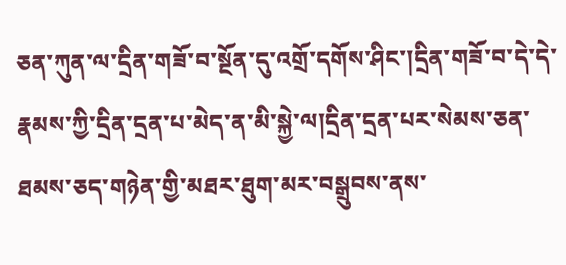ཅན་ཀུན་ལ་དྲིན་གཟོ་བ་སྔོན་དུ་འགྲོ་དགོས་ཤིང་།དྲིན་གཟོ་བ་དེ་དེ་རྣམས་ཀྱི་དྲིན་དྲན་པ་མེད་ན་མི་སྐྱེ་ལ།དྲིན་དྲན་པར་སེམས་ཅན་ཐམས་ཅད་གཉེན་གྱི་མཐར་ཐུག་མར་བསྒྲུབས་ནས་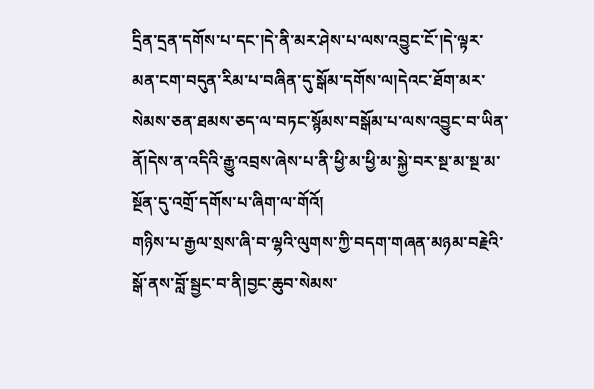དྲིན་དྲན་དགོས་པ་དང་།དེ་ནི་མར་ཤེས་པ་ལས་འབྱུང་ངོ་།དེ་ལྟར་མན་ངག་བདུན་རིམ་པ་བཞིན་དུ་སྒོམ་དགོས་ལ།དེའང་ཐོག་མར་སེམས་ཅན་ཐམས་ཅད་ལ་བཏང་སྙོམས་བསྒོམ་པ་ལས་འབྱུང་བ་ཡིན་ནོ།དེས་ན་འདིའི་རྒྱུ་འབྲས་ཞེས་པ་ནི་ཕྱི་མ་ཕྱི་མ་སྐྱེ་བར་སྔ་མ་སྔ་མ་སྔོན་དུ་འགྲོ་དགོས་པ་ཞིག་ལ་གོའོ།
གཉིས་པ་རྒྱལ་སྲས་ཞི་བ་ལྷའི་ལུགས་ཀྱི་བདག་གཞན་མཉམ་བརྗེའི་སྒོ་ནས་བློ་སྦྱང་བ་ནི།བྱང་ཆུབ་སེམས་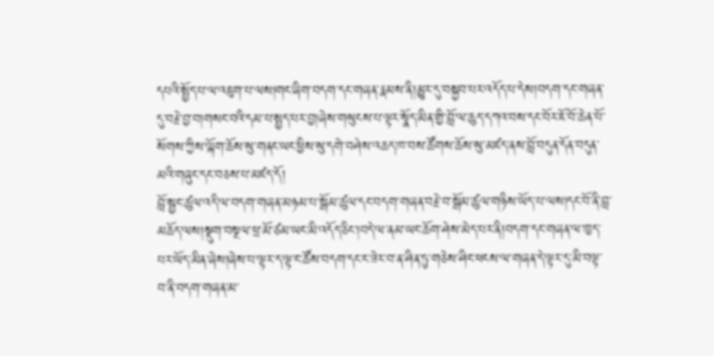དཔའི་སྤྱོད་པ་ལ་འཇུག་པ་ལས།གང་ཞིག་བདག་དང་གཞན་རྣམས་ནི།མྱུར་དུ་བསྐྱབ་པར་འདོད་པ་དེས།བདག་དང་གཞན་དུ་བརྗེ་བྱ་བ།གསང་བའི་དམ་པ་སྤྱད་པར་བྱ།ཞེས་གསུངས་པ་ལྟར་སྣོད་མིན་གྱི་བློ་ལ་ཆུད་དཀའ་བས་དང་བོར་ཇོ་བོ་ཆེན་པོ་སོགས་ཀྱིས་ལྐོག་ཆོས་སུ་གནང་ཡང་ཕྱིས་སུ་དགེ་བཤེས་འཆད་ཁ་བས་ཚོགས་ཆོས་སུ་མཛད་ནས་བློ་བདུན་དོན་བདུན་མའི་གཞུང་དང་བཅས་པ་མཛད་དོ།
བློ་སྦྱང་ཚུལ་འདི་ལ་བདག་གཞན་མཉམ་པ་སྒོམ་ཚུལ་དང་བདག་གཞན་བརྗེ་བ་སྒོམ་ཚུལ་གཉིས་ཡོད་པ་ལས།དང་བོ་ནི་བླ་མཆོད་ལས།སྡུག་བསྔལ་ཕྲ་མོ་ཙམ་ཡང་མི་འདོད་ཅིང་།བདེ་ལ་ནམ་ཡང་ཆོག་ཤེས་མེད་པར་ནི།བདག་དང་གཞན་ལ་ཁྱད་པར་ཡོད་མིན་ཞེས།ཞེས་པ་ལྟར་ད་ལྟ་ང་ཚོས་བདག་དང་ང་ཟེར་བ་ན་ཤིན་ཏུ་གཅེས་ཤིང་ཕངས་ལ་གཞན་དེ་ལྟར་དུ་མི་བལྟ་བ་ནི་བདག་གཞན་མ་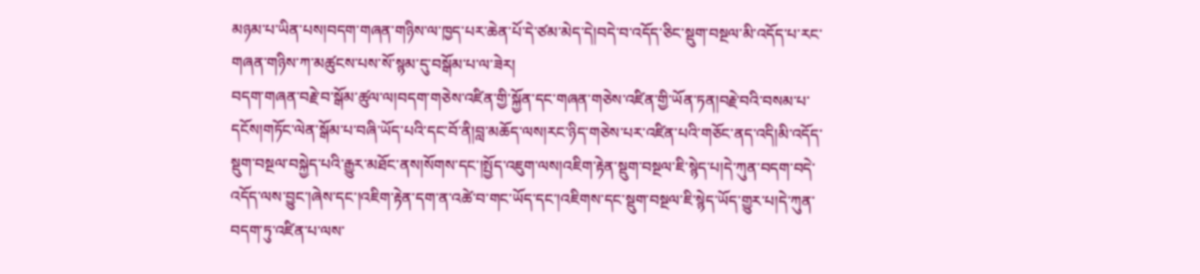མཉམ་པ་ཡིན་པས།བདག་གཞན་གཉིས་ལ་ཁྱད་པར་ཆེན་པོ་དེ་ཙམ་མེད་དེ།བདེ་བ་འདོད་ཅིང་སྡུག་བསྔལ་མི་འདོད་པ་རང་གཞན་གཉིས་ཀ་མཚུངས་པས་སོ་སྙམ་དུ་བསྒོམ་པ་ལ་ཟེར།
བདག་གཞན་བརྗེ་བ་སྒོམ་ཚུལ་ལ།བདག་གཅེས་འཛིན་གྱི་སྐྱོན་དང་གཞན་གཅེས་འཛིན་གྱི་ཡོན་ཏན།བརྗེ་བའི་བསམ་པ་དངོས།གཏོང་ལེན་སྒོམ་པ་བཞི་ཡོད་པའི་དང་བོ་ནི།བླ་མཆོད་ལས།རང་ཉིད་གཅེས་པར་འཛིན་པའི་གཅོང་ནད་འདི།མི་འདོད་སྡུག་བསྔལ་བསྐྱེད་པའི་རྒྱུར་མཐོང་ནས།སོགས་དང་།སྤྱོད་འཇུག་ལས།འཇིག་རྟེན་སྡུག་བསྔལ་ཇི་སྙེད་པ།དེ་ཀུན་བདག་བདེ་འདོད་ལས་བྱུང་།ཞེས་དང་།འཇིག་རྟེན་དག་ན་འཚེ་བ་གང་ཡོད་དང་།འཇིགས་དང་སྡུག་བསྔལ་ཇི་སྙེད་ཡོད་གྱུར་པ།དེ་ཀུན་བདག་ཏུ་འཛིན་པ་ལས་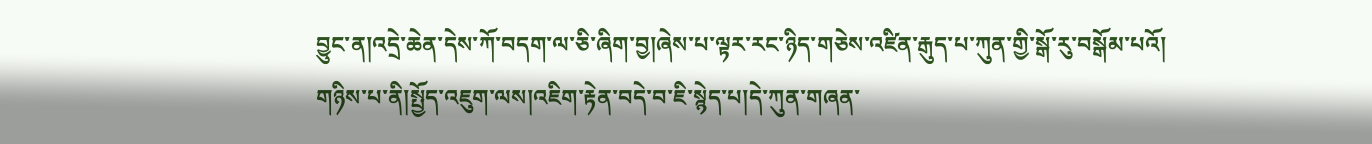བྱུང་ན།འདྲེ་ཆེན་དེས་ཀོ་བདག་ལ་ཅི་ཞིག་བྱ།ཞེས་པ་ལྟར་རང་ཉིད་གཅེས་འཛིན་རྒུད་པ་ཀུན་གྱི་སྒོ་རུ་བསྒོམ་པའོ།
གཉིས་པ་ནི།སྤྱོད་འཇུག་ལས།འཇིག་རྟེན་བདེ་བ་ཇི་སྙེད་པ།དེ་ཀུན་གཞན་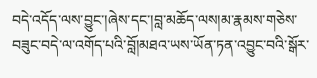བདེ་འདོད་ལས་བྱུང་།ཞེས་དང་།བླ་མཆོད་ལས།མ་རྣམས་གཅེས་བཟུང་བདེ་ལ་འགོད་པའི་བློ།མཐའ་ཡས་ཡོན་ཏན་འབྱུང་བའི་སྒོར་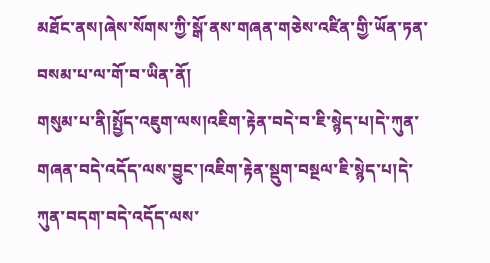མཐོང་ནས།ཞེས་སོགས་ཀྱི་སྒོ་ནས་གཞན་གཅེས་འཛིན་གྱི་ཡོན་ཏན་བསམ་པ་ལ་གོ་བ་ཡིན་ནོ།
གསུམ་པ་ནི།སྤྱོད་འཇུག་ལས།འཇིག་རྟེན་བདེ་བ་ཇི་སྙེད་པ།དེ་ཀུན་གཞན་བདེ་འདོད་ལས་བྱུང་།འཇིག་རྟེན་སྡུག་བསྔལ་ཇི་སྙེད་པ།དེ་ཀུན་བདག་བདེ་འདོད་ལས་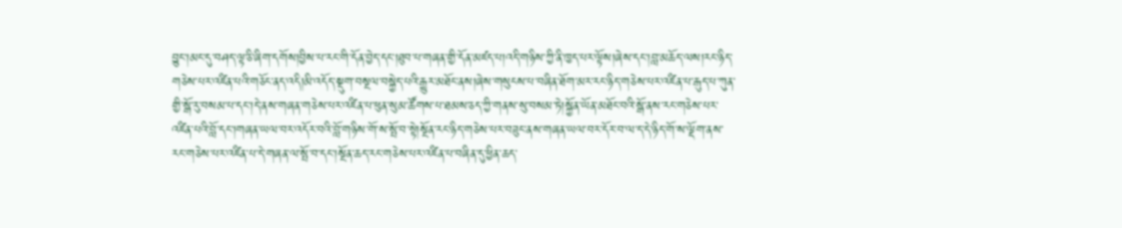བྱུང་།མང་དུ་བཤད་ལྟ་ཅི་ཞིག་དགོས།བྱིས་པ་རང་གི་དོན་བྱེད་དང་།ཐུབ་པ་གཞན་གྱི་དོན་མཛད་པ།འདི་གཉིས་ཀྱི་ནི་ཁྱད་པར་ལྟོས།ཞེས་དང་།བླ་མཆོད་ལས།རང་ཉིད་གཅེས་པར་འཛིན་པའི་གཅོང་ནད་འདི།མི་འདོད་སྡུག་བསྔལ་བསྐྱེད་པའི་རྒྱུར་མཐོང་ནས།ཞེས་གསུངས་པ་བཞིན་ཐོག་མར་རང་ཉིད་གཅེས་པར་འཛིན་པ་རྒུད་པ་ཀུན་གྱི་སྒོ་རུ་བསམ་པ་དང་།དེ་ནས་གཞན་གཅེས་པར་འཛིན་པ་ཕུན་སུམ་ཚོགས་པ་ཐམས་ཅད་ཀྱི་གནས་སུ་བསམ་ཏེ།སྐྱོན་ཡོན་མཐོང་བའི་སྒོ་ནས་རང་གཅེས་པར་འཛིན་པའི་བློ་དང་།གཞན་ཡལ་བར་འདོར་བའི་བློ་གཉིས་གོ་ས་སྤོ་བ་སྟེ།སྔོན་རང་ཉིད་གཅེས་པར་བཟུང་ནས་གཞན་ཡལ་བར་དོར་བ་ལ་ད་དེ་ཉིད་གོ་ས་ལྡོག་ནས་རང་གཅེས་པར་འཛིན་པ་དེ་གཞན་ལ་སྤོ་བ་དང་།སྔོན་ཆད་རང་གཅེས་པར་འཛིན་པ་བཞིན་དུ་ཕྱིན་ཆད་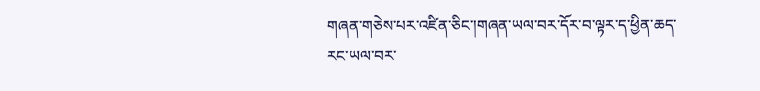གཞན་གཅེས་པར་འཛིན་ཅིང་།གཞན་ཡལ་བར་དོར་བ་ལྟར་ད་ཕྱིན་ཆད་རང་ཡལ་བར་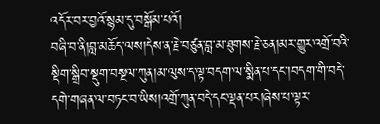འདོར་བར་བྱའོ་སྙམ་དུ་བསྒོམ་པའོ།
བཞི་བ་ནི།བླ་མཆོད་ལས།དེས་ན་རྗེ་བཙུན་བླ་མ་ཐུགས་རྗེ་ཅན།མར་གྱུར་འགྲོ་བའི་སྡིག་སྒྲིབ་སྡུག་བསྔལ་ཀུན།མ་ལུས་ད་ལྟ་བདག་ལ་སྨིན་པ་དང་།བདག་གི་བདེ་དགེ་གཞན་ལ་བཏང་བ་ཡིས།འགྲོ་ཀུན་བདེ་དང་ལྡན་པར།ཞེས་པ་ལྟར་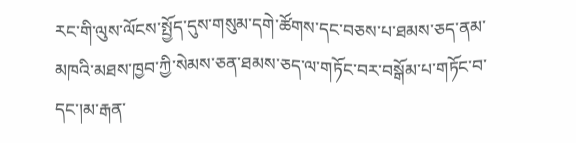རང་གི་ལུས་ལོངས་སྤྱོད་དུས་གསུམ་དགེ་ཚོགས་དང་བཅས་པ་ཐམས་ཅད་ནམ་མཁའི་མཐས་ཁྱབ་ཀྱི་སེམས་ཅན་ཐམས་ཅད་ལ་གཏོང་བར་བསྒོམ་པ་གཏོང་བ་དང་།མ་རྒན་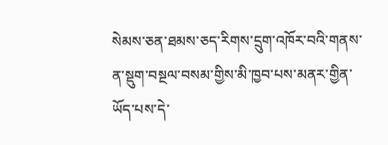སེམས་ཅན་ཐམས་ཅད་རིགས་དྲུག་འཁོར་བའི་གནས་ན་སྡུག་བསྔལ་བསམ་གྱིས་མི་ཁྱབ་པས་མནར་གྱིན་ཡོད་པས་དེ་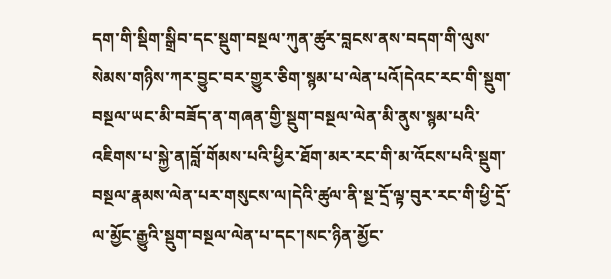དག་གི་སྡིག་སྒྲིབ་དང་སྡུག་བསྔལ་ཀུན་ཚུར་བླངས་ནས་བདག་གི་ལུས་སེམས་གཉིས་ཀར་བྱུང་བར་གྱུར་ཅིག་སྙམ་པ་ལེན་པའོ།དེའང་རང་གི་སྡུག་བསྔལ་ཡང་མི་བཟོད་ན་གཞན་གྱི་སྡུག་བསྔལ་ལེན་མི་ནུས་སྙམ་པའི་འཇིགས་པ་སྐྱེ་ན།བློ་གོམས་པའི་ཕྱིར་ཐོག་མར་རང་གི་མ་འོངས་པའི་སྡུག་བསྔལ་རྣམས་ལེན་པར་གསུངས་ལ།དེའི་ཚུལ་ནི་སྔ་དྲོ་ལྟ་བུར་རང་གི་ཕྱི་དྲོ་ལ་མྱོང་རྒྱུའི་སྡུག་བསྔལ་ལེན་པ་དང་།སང་ཉིན་མྱོང་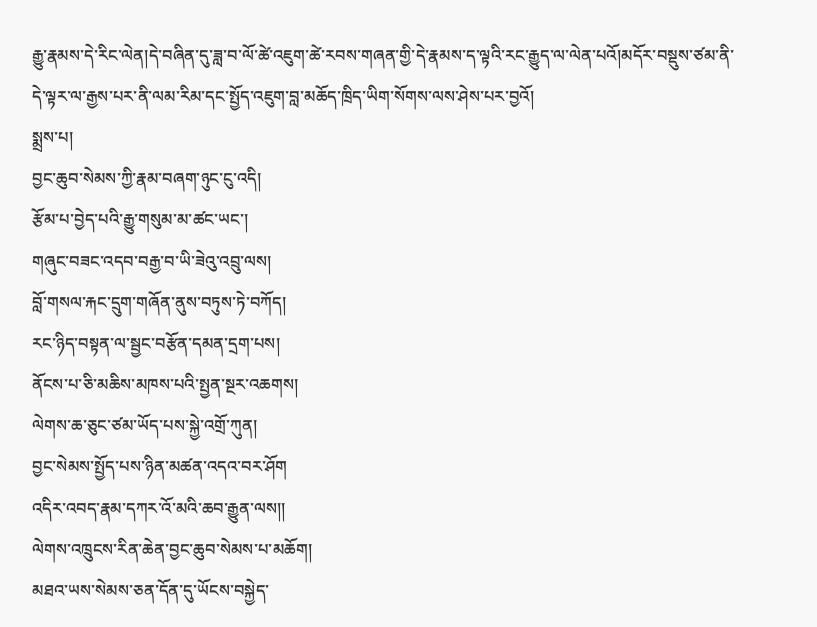རྒྱུ་རྣམས་དེ་རིང་ལེན།དེ་བཞིན་དུ་ཟླ་བ་ལོ་ཚེ་འཇུག་ཚེ་རབས་གཞན་གྱི་དེ་རྣམས་ད་ལྟའི་རང་རྒྱུད་ལ་ལེན་པའོ།མདོར་བསྡུས་ཙམ་ནི་དེ་ལྟར་ལ་རྒྱས་པར་ནི་ལམ་རིམ་དང་སྤྱོད་འཇུག་བླ་མཆོད་ཁྲིད་ཡིག་སོགས་ལས་ཤེས་པར་བྱའོ།
སྨྲས་པ།
བྱང་ཆུབ་སེམས་ཀྱི་རྣམ་བཞག་ཉུང་ངུ་འདི།
རྩོམ་པ་བྱེད་པའི་རྒྱུ་གསུམ་མ་ཚང་ཡང་།
གཞུང་བཟང་འདབ་བརྒྱ་བ་ཡི་ཟེའུ་འབྲུ་ལས།
བློ་གསལ་རྐང་དྲུག་གཞོན་ནུས་བཏུས་ཏེ་བཀོད།
རང་ཉིད་བསྟན་ལ་སྦྱང་བརྩོན་དམན་དྲག་པས།
ནོངས་པ་ཅི་མཆིས་མཁས་པའི་སྤྱན་སྔར་འཆགས།
ལེགས་ཆ་ཅུང་ཙམ་ཡོད་པས་སྐྱེ་འགྲོ་ཀུན།
བྱང་སེམས་སྤྱོད་པས་ཉིན་མཚན་འདའ་བར་ཤོག
འདིར་འབད་རྣམ་དཀར་འོ་མའི་ཆབ་རྒྱུན་ལས།།
ལེགས་འཁྲུངས་རིན་ཆེན་བྱང་ཆུབ་སེམས་པ་མཆོག།
མཐའ་ཡས་སེམས་ཅན་དོན་དུ་ཡོངས་བསྐྱེད་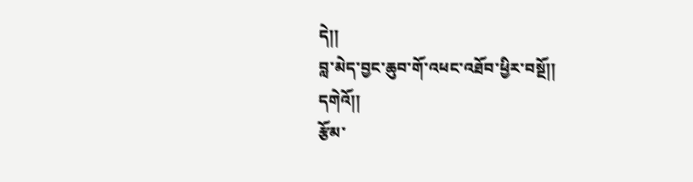དེ།།
བླ་མེད་བྱང་ཆུབ་གོ་འཕང་འཐོབ་ཕྱིར་བསྔོ།།
དགེའོ།།
རྩོམ་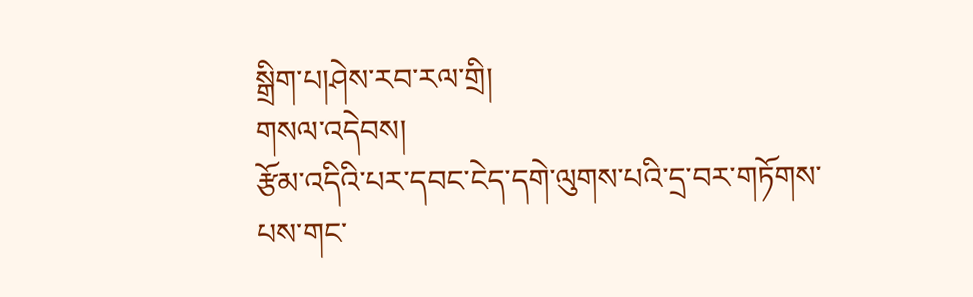སྒྲིག་པ།ཤེས་རབ་རལ་གྲི།
གསལ་འདེབས།
རྩོམ་འདིའི་པར་དབང་ངེད་དགེ་ལུགས་པའི་དྲ་བར་གཏོགས་པས་གང་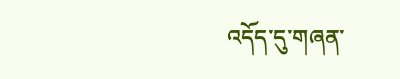འདོད་དུ་གཞན་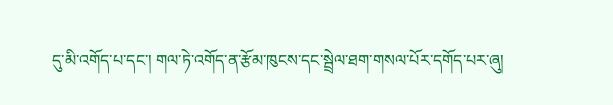དུ་མི་འགོད་པ་དང་། གལ་ཏེ་འགོད་ན་རྩོམ་ཁུངས་དང་སྦྲེལ་ཐག་གསལ་པོར་དགོད་པར་ཞུ།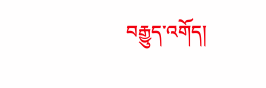བརྒྱུད་འགོད།